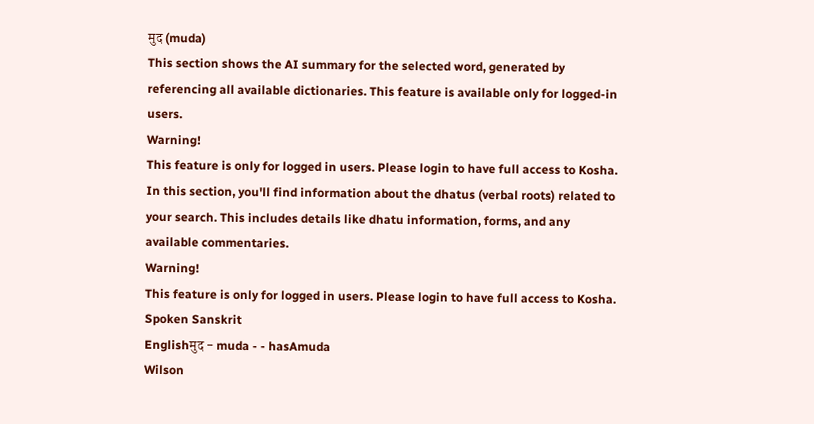मुद (muda)
This section shows the AI summary for the selected word, generated by referencing all available dictionaries. This feature is available only for logged-in users.
Warning!
This feature is only for logged in users. Please login to have full access to Kosha.
In this section, you'll find information about the dhatus (verbal roots) related to your search. This includes details like dhatu information, forms, and any available commentaries.
Warning!
This feature is only for logged in users. Please login to have full access to Kosha.
Spoken Sanskrit
Englishमुद - muda - - hasAmuda
Wilson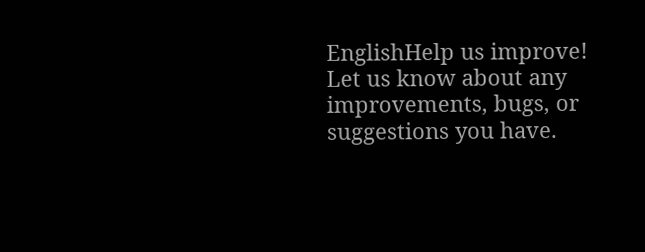EnglishHelp us improve! Let us know about any improvements, bugs, or suggestions you have.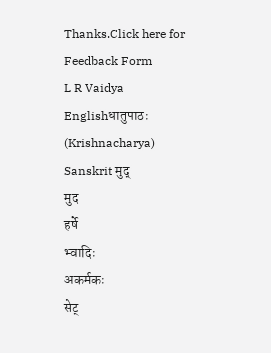Thanks.Click here for Feedback Form
L R Vaidya
Englishधातुपाठः (Krishnacharya)
Sanskrit मुद्
मुद
हर्षे
भ्वादिः
अकर्मकः
सेट्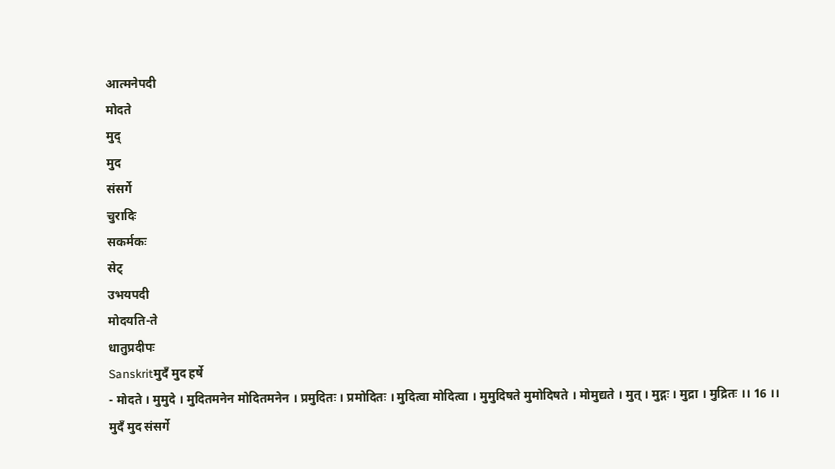आत्मनेपदी
मोदते
मुद्
मुद
संसर्गे
चुरादिः
सकर्मकः
सेट्
उभयपदी
मोदयति-ते
धातुप्रदीपः
Sanskritमुदँ मुद हर्षे
- मोदते । मुमुदे । मुदितमनेन मोदितमनेन । प्रमुदितः । प्रमोदितः । मुदित्वा मोदित्वा । मुमुदिषते मुमोदिषते । मोमुद्यते । मुत् । मुद्गः । मुद्रा । मुद्रितः ।। 16 ।।
मुदँ मुद संसर्गे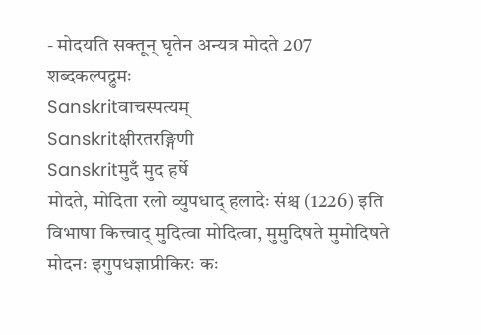- मोदयति सक्तून् घृतेन अन्यत्र मोदते 207
शब्दकल्पद्रुमः
Sanskritवाचस्पत्यम्
Sanskritक्षीरतरङ्गिणी
Sanskritमुदँ मुद हर्षे
मोदते, मोदिता रलो व्युपधाद् हलादेः संश्च (1226) इति विभाषा कित्त्वाद् मुदित्वा मोदित्वा, मुमुदिषते मुमोदिषते मोदनः इगुपधज्ञाप्रीकिरः कः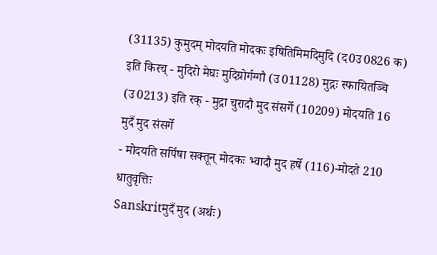(31135) कुमुदम् मोदयति मोदकः इषितिमिमदिमुदि (द0उ0826 क) इति किरच् - मुदिरो मेघः मुदिग्रोर्गग्गौ (उ01128) मुद्गः स्फायितञ्चि (उ0213) इति रक् - मुद्रा चुरादौ मुद संसर्गे (10209) मोदयति 16
मुदँ मुद संसर्गे
- मोदयति सर्पिषा सक्तून् मोदकः भ्वादौ मुद हर्षे (116)-मोदते 210
धातुवृत्तिः
Sanskritमुदँ मुद (अर्थः)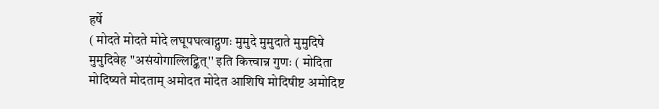हर्षे
( मोदते मोदते मोदे लघूपघत्वाद्गुणः मुमुदे मुमुदाते मुमुदिषे मुमुदिवेह "असंयोगाल्लिट्कित्'' इति कित्त्वान्न गुणः ( मोदिता मोदिष्यते मोदताम् अमोदत मोदेत आशिषि मोदिषीष्ट अमोदिष्ट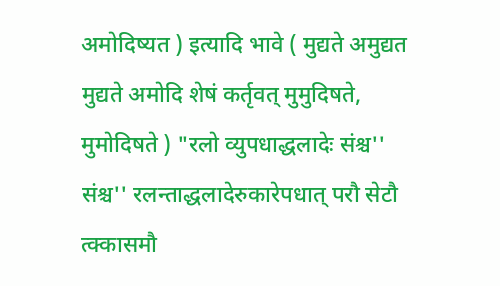अमोदिष्यत ) इत्यादि भावे ( मुद्यते अमुद्यत मुद्यते अमोदि शेषं कर्तृवत् मुमुदिषते, मुमोदिषते ) "रलो व्युपधाद्धलादेः संश्च'' संश्च'' रलन्ताद्धलादेरुकारेपधात् परौ सेटौ त्क्कासमौ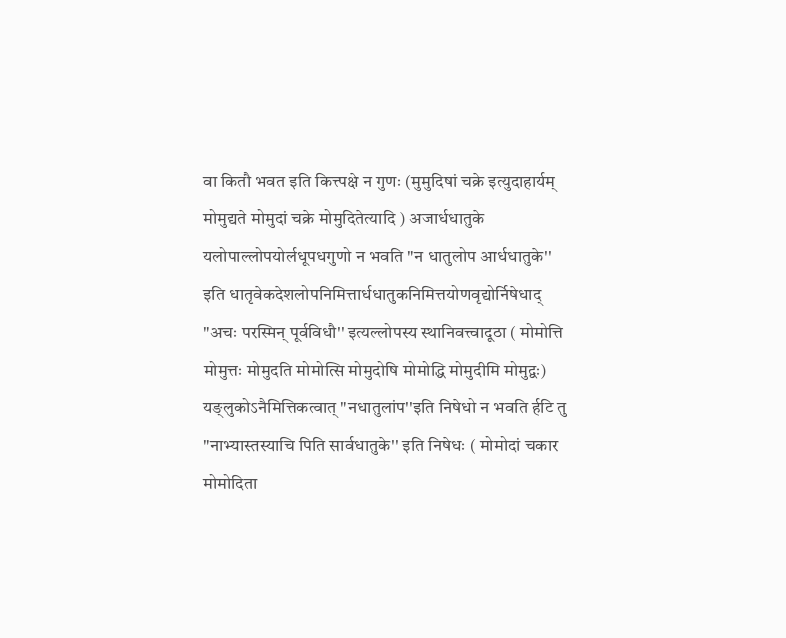वा कितौ भवत इति कित्त्पक्षे न गुणः (मुमुदिषां चक्रे इत्युदाहार्यम् मोमुद्यते मोमुदां चक्रे मोमुदितेत्यादि ) अजार्धधातुके यलोपाल्लोपयोर्लधूपधगुणो न भवति "न धातुलोप आर्धधातुके'' इति धातृवेकदेशलोपनिमित्तार्धधातुकनिमित्तयोणवृद्योर्निषेधाद् "अचः परस्मिन् पूर्वविधौ'' इत्यल्लोपस्य स्थानिवत्त्वादूठा ( मोमोत्ति मोमुत्तः मोमुदति मोमोत्सि मोमुदोषि मोमोद्धि मोमुदीमि मोमुद्वः) यङ्लुकोऽनैमित्तिकत्वात् "नधातुलांप''इति निषेधो न भवति र्हटि तु "नाभ्यास्तस्याचि पिति सार्वधातुके'' इति निषेधः ( मोमोदां चकार मोमोदिता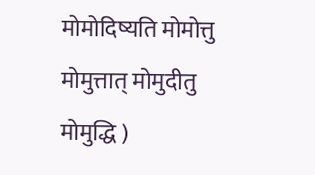मोमोदिष्यति मोमोत्तु मोमुत्तात् मोमुदीतु मोमुद्धि )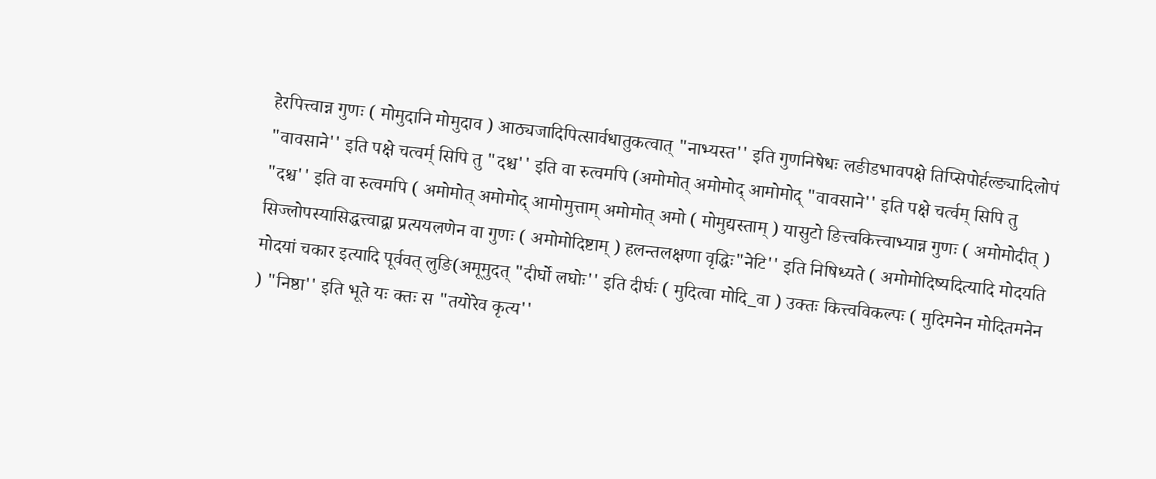हेरपित्त्वान्न गुणः ( मोमुदानि मोमुदाव ) आठ्यजादिपित्सार्वधातुकत्वात् "नाभ्यस्त'' इति गुणनिषेधः लङीडभावपक्षे तिप्सिपोर्हल्ङ्यादिलोपं "वावसाने'' इति पक्षे चत्वर्म् सिपि तु "दश्च'' इति वा रुत्वमपि (अमोमोत् अमोमोद् आमोमोद् "वावसाने'' इति पक्षे चर्त्वम् सिपि तु "दश्च'' इति वा रुत्वमपि ( अमोमोत् अमोमोद् आमोमुत्ताम् अमोमोत् अमो ( मोमुद्यस्ताम् ) यासुटो ङित्त्वकित्त्वाभ्यान्न गुणः ( अमोमोदीत् ) सिज्लोपस्यासिद्धत्त्वाद्वा प्रत्ययलणेन वा गुणः ( अमोमोदिष्टाम् ) हलन्तलक्षणा वृद्धिः"नेटि'' इति निषिध्यते ( अमोमोदिष्यदित्यादि मोदयति मोदयां चकार इत्यादि पूर्ववत् लुङि(अमूमुदत् "दीर्घो लघोः'' इति दीर्घः ( मुदित्वा मोदि_वा ) उक्तः कित्त्वविकल्पः ( मुदिमनेन मोदितमनेन ) "निष्ठा'' इति भूते यः क्तः स "तयोरेव कृत्य''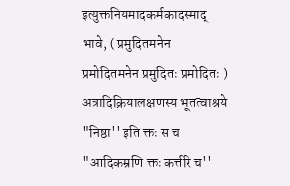इत्युक्तनियमादकर्मकादस्माद् भावे, ( प्रमुदितमनेन प्रमोदितमनेन प्रमुदितः प्रमोदितः ) अत्रादिक्रियालक्षणस्य भूतत्वाश्रये "निष्ठा'' इति क्तः स च "आदिकम्रणि क्तः कर्त्तरि च''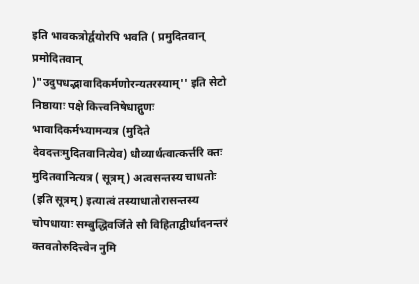इति भावकत्रोर्द्वयोरपि भवति ( प्रमुदितवान् प्रमोदितवान् )"उदुपधद्भावादिकर्मणोरन्यतरस्याम्'' इति सेटो निष्ठायाः पक्षे कित्त्वनिषेधाद्गुणः भावादिकर्मभ्यामन्यत्र (मुदिते देवदत्तःमुदितवानित्येव) धौव्यार्थत्वात्कर्त्तरि क्तः मुदितवानित्यत्र ( सूत्रम्) अत्वसन्तस्य चाधतोः (इति सूत्रम्) इत्यात्वं तस्याधातोरासन्तस्य चोपधायाः सम्बुद्धिवर्जिते सौ विहिताद्वीर्धादनन्तरं क्तवतोरुदित्त्वेन नुमि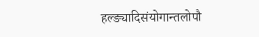हल्ङ्यादिसंयोगान्तलोपौ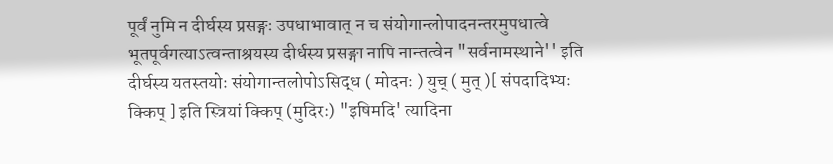पूर्वं नुमि न दीर्घस्य प्रसङ्गः उपधाभावात् न च संयोगान्लोपादनन्तरमुपधात्वे भूतपूर्वगत्याऽत्वन्ताश्रयस्य दीर्धस्य प्रसङ्गा नापि नान्तत्वेन "सर्वनामस्थाने'' इति दीर्घस्य यतस्तयोः संयोगान्तलोपोऽसिद्ध ( मोदनः ) युच् ( मुत् )[ संपदादिभ्यः क्किप् ] इति स्त्रियां क्किप् (मुदिरः) "इषिमदि' त्यादिना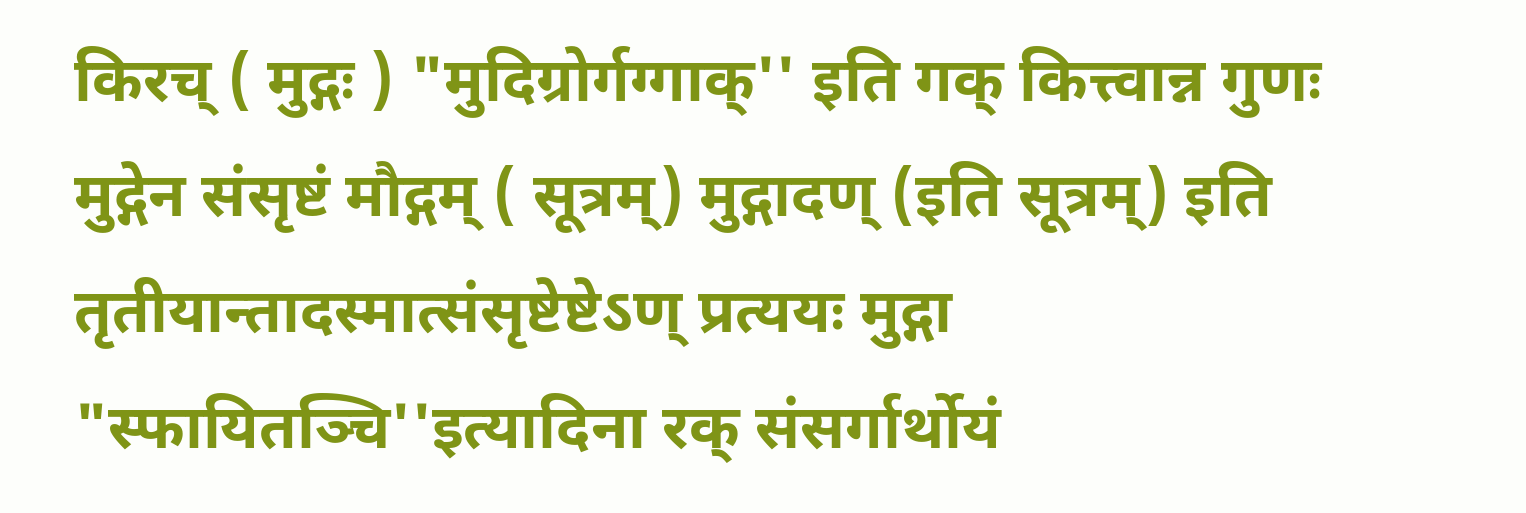किरच् ( मुद्गः ) "मुदिग्रोर्गग्गाक्'' इति गक् कित्त्वान्न गुणः मुद्गेन संसृष्टं मौद्गम् ( सूत्रम्) मुद्गादण् (इति सूत्रम्) इति तृतीयान्तादस्मात्संसृष्टेष्टेऽण् प्रत्ययः मुद्गा "स्फायितञ्चि''इत्यादिना रक् संसर्गार्थोयं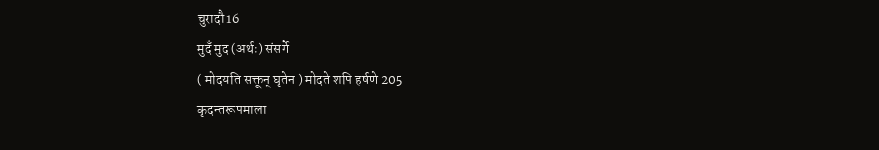चुरादौ16
मुदँ मुद (अर्थः) संसर्गे
( मोदयति सक्तून् घृतेन ) मोदते शपि हर्षणे 205
कृदन्तरूपमाला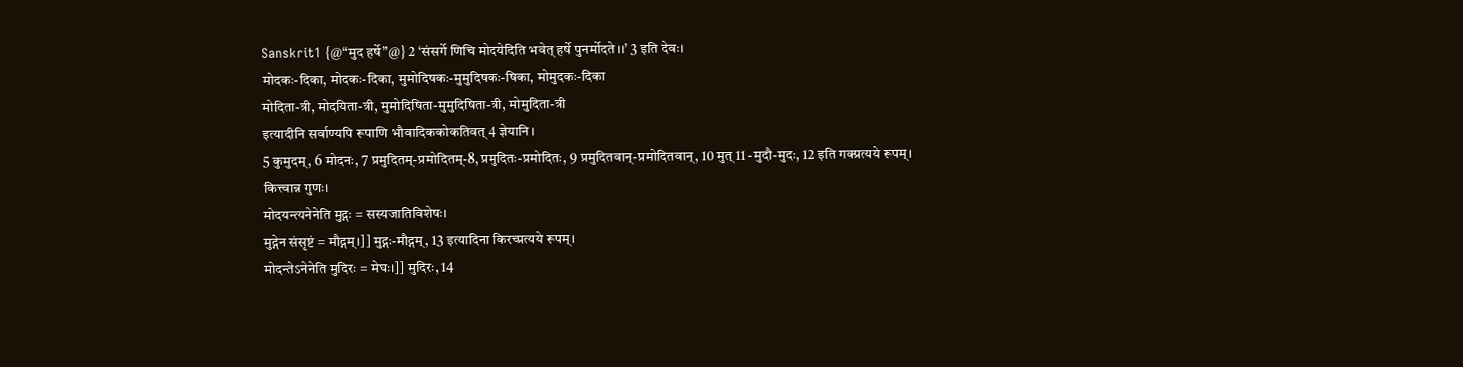Sanskrit1 {@“मुद हर्षे”@} 2 ‘संसर्गे णिचि मोदयेदिति भवेत् हर्षे पुनर्मोदते।।’ 3 इति देवः।
मोदकः-दिका, मोदकः-दिका, मुमोदिषकः-मुमुदिषकः-षिका, मोमुदकः-दिका
मोदिता-त्री, मोदयिता-त्री, मुमोदिषिता-मुमुदिषिता-त्री, मोमुदिता-त्री
इत्यादीनि सर्वाण्यपि रूपाणि भौवादिककोकतिवत् 4 ज्ञेयानि।
5 कुमुदम्, 6 मोदनः, 7 प्रमुदितम्-प्रमोदितम्-8, प्रमुदितः-प्रमोदितः, 9 प्रमुदितवान्-प्रमोदितवान्, 10 मुत् 11 -मुदौ-मुदः, 12 इति गक्प्रत्यये रूपम्।
कित्त्वान्न गुणः।
मोदयन्त्यनेनेति मुद्गः = सस्यजातिविशेषः।
मुद्गेन संसृष्टं = मौद्गम्।]] मुद्गः-मौद्गम्, 13 इत्यादिना किरच्प्रत्यये रूपम्।
मोदन्तेऽनेनेति मुदिरः = मेघः।]] मुदिरः, 14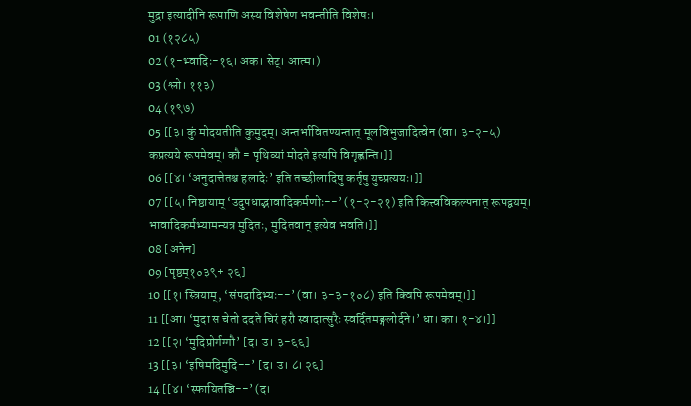मुद्रा इत्यादीनि रूपाणि अस्य विशेषेण भवन्तीति विशेषः।
01 (१२८५)
02 (१-भ्वादिः-१६। अक। सेट्। आत्म।)
03 (श्लो। ११३)
04 (१९७)
05 [[३। कुं मोदयतीति कुमुदम्। अन्तर्भावितण्यन्तात् मूलविभुजादित्वेन (वा। ३-२-५) कप्रत्यये रूपमेवम्। कौ = पृथिव्यां मोदते इत्यपि विगृह्णन्ति।]]
06 [[४। ‘अनुदात्तेतश्च हलादेः’ इति तच्छीलादिषु कर्तृषु युच्प्रत्ययः।]]
07 [[५। निष्ठायाम् ‘उदुपधाद्भावादिकर्मणोः--’ (१-२-२१) इति कित्त्वविकल्पनात् रूपद्वयम्। भावादिकर्मभ्यामन्यत्र मुदितः, मुदितवान् इत्येव भवति।]]
08 [अनेन]
09 [पृष्ठम्१०३९+ २६]
10 [[१। स्त्रियाम्, ‘संपदादिभ्यः--’ (वा। ३-३-१०८) इति क्विपि रूपमेवम्।]]
11 [[आ। ‘मुदा स चेतो ददते चिरं हरौ स्वादात्सुरैः स्वर्दितमङ्गलोर्दने।’ धा। का। १-४।]]
12 [[२। ‘मुदिप्रोर्गग्गौ’ [द। उ। ३-६६]
13 [[३। ‘इषिमदिमुदि--’ [द। उ। ८। २६]
14 [[४। ‘स्फायितञ्चि--’ (द।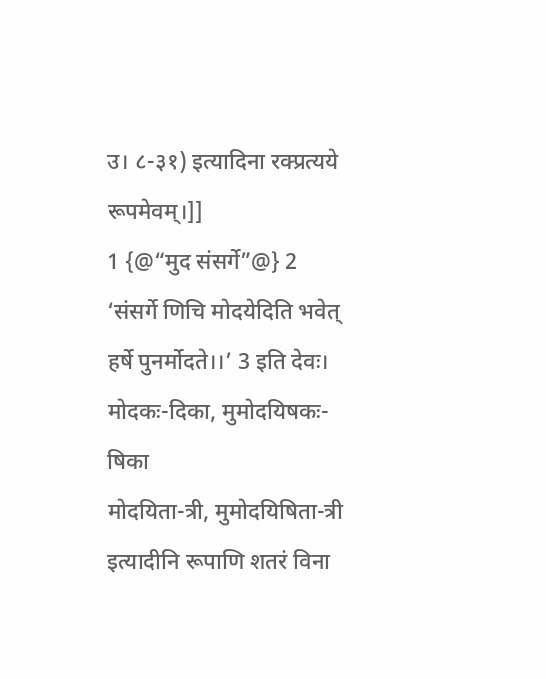उ। ८-३१) इत्यादिना रक्प्रत्यये रूपमेवम्।]]
1 {@“मुद संसर्गे”@} 2 ‘संसर्गे णिचि मोदयेदिति भवेत् हर्षे पुनर्मोदते।।’ 3 इति देवः।
मोदकः-दिका, मुमोदयिषकः-षिका
मोदयिता-त्री, मुमोदयिषिता-त्री
इत्यादीनि रूपाणि शतरं विना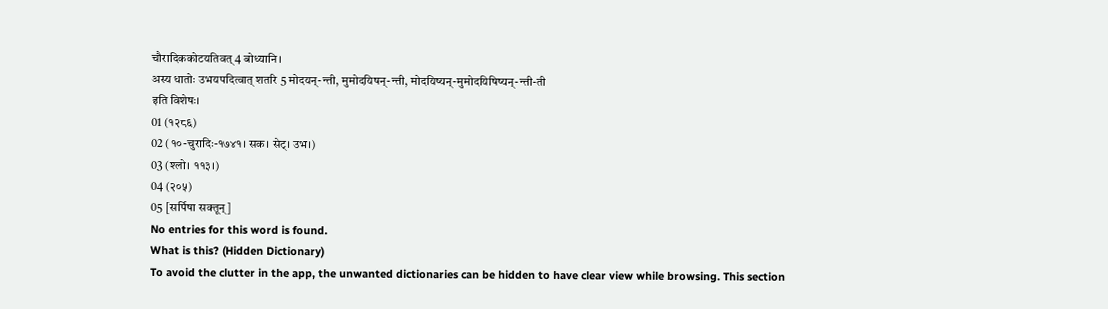चौरादिककोटयतिवत् 4 बोध्यानि।
अस्य धातोः उभयपदित्वात् शतरि 5 मोदयन्-न्ती, मुमोदयिषन्-न्ती, मोदयिष्यन्-मुमोदयिषिष्यन्-न्ती-ती
इति विशेषः।
01 (१२८६)
02 (१०-चुरादिः-१७४१। सक। सेट्। उभ।)
03 (श्लो। ११३।)
04 (२०५)
05 [सर्पिषा सक्तून्]
No entries for this word is found.
What is this? (Hidden Dictionary)
To avoid the clutter in the app, the unwanted dictionaries can be hidden to have clear view while browsing. This section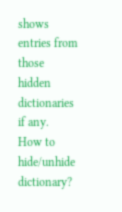shows entries from those hidden dictionaries if any.
How to hide/unhide dictionary?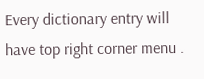Every dictionary entry will have top right corner menu .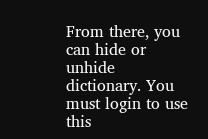From there, you can hide or unhide dictionary. You must login to use this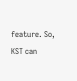feature. So, KST can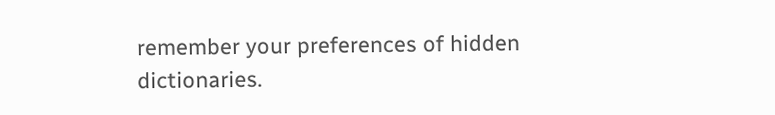remember your preferences of hidden dictionaries.